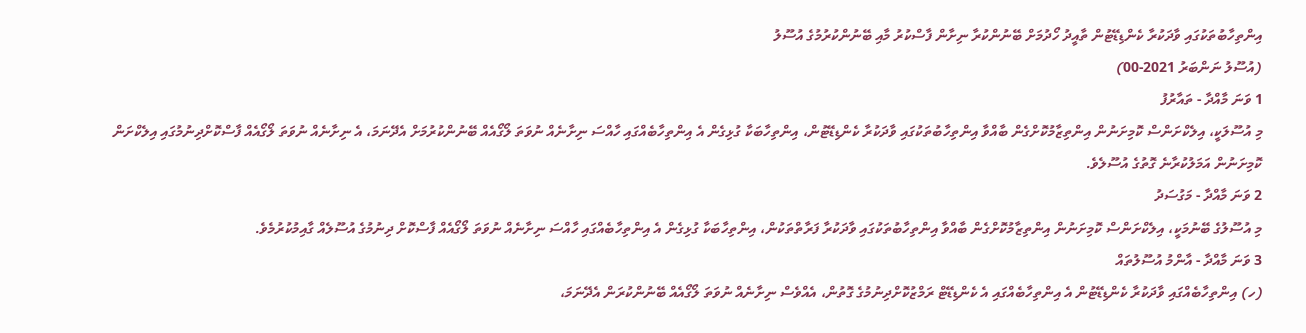އިންތިހާބުތަކުގައި ވާދަކުރާ ކެންޑިޑޭޓުން ތާއީދު ހޯދުމަށް ބޭނުންކުރާ ނިށާން ފާސްކުރު މާއި ބޭނުންކުރުމުގެ އުސޫލު
(އުސޫލު ނަންބަރު 2021-00)
1 ވަނަ މާއްދާ - ތައާރުފު
މި އުސޫލަކީ، އިލެކްށަންސް ކޮމިށަނުން އިންތިޒާމުކޮށްގެން ބާއްވާ އިންތިހާބުތަކުގައި ވާދަކުރާ ކެންޑިޑޭޓުން، އިންތިހާބަކާ ގުޅިގެން އެ އިންތިހާބެއްގައި ހާއްސަ ނިށާނެއް ނުވަތަ ލޯގޯއެއް ބޭނުންކުރުމަށް އެދޭނަމަ، އެ ނިށާނެއް ނުވަތަ ލޯގޯއެއް ފާސްކޮށްދިނުމުގައި އިލެކްށަން ކޮމިށަނުން އަމަލުކުރާނެ ގޮތުގެ އުސޫލެވެ.
2 ވަނަ މާއްދާ - މަގުސަދު
މި އުސޫލުގެ ބޭނުމަކީ، އިލެކްށަންސް ކޮމިށަނުން އިންތިޒާމުކޮށްގެން ބާއްވާ އިންތިހާބުތަކުގައި ވާދަކުރާ ފަރާތްތަކުން، އިންތިހާބަކާ ގުޅިގެން އެ އިންތިހާބެއްގައި ހާއްސަ ނިށާނެއް ނުވަތަ ލޯގޯއެއް ފާސްކޮށް ދިނުމުގެ އުސޫލެއް ގާއިމުކުރުމެވެ.
3 ވަނަ މާއްދާ - އާންމު އުސޫލުތައް
(ހ) އިންތިހާބެއްގައި ވާދަކުރާ ކެންޑިޑޭޓުން އެ އިންތިހާބެއްގައި އެ ކެންޑިޑޭޓް ރަމްޒުކޮށްދިނުމުގެ ގޮތުން، އެއްވެސް ނިށާނެއް ނުވަތަ ލޯގޯއެއް ބޭނުންކުރަން އެދޭނަމަ،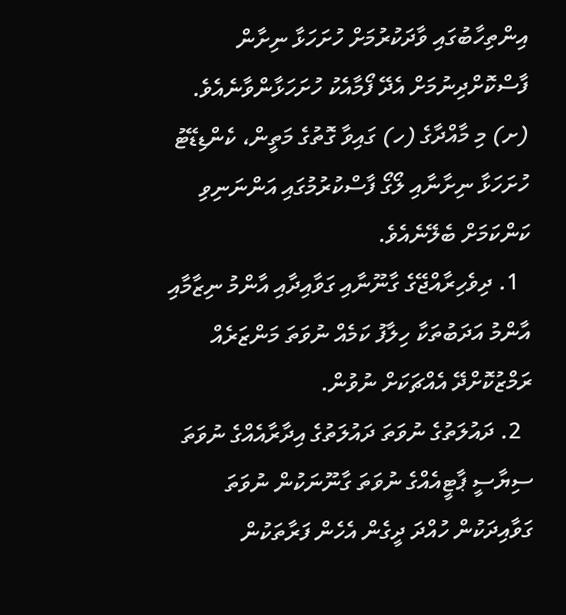އިންތިހާބުގައި ވާދަކުރުމަށް ހުށަހަޅާ ނިށާން ފާސްކޮށްދިނުމަށް އެދޭ ފޯމާއެކު ހުށަހަޅާންވާނެއެވެ.
(ށ) މި މާއްދާގެ (ހ) ގައިވާ ގޮތުގެ މަތީން، ކެންޑިޑޭޓު ހުށަހަޅާ ނިށާނާއި ލޯގޯ ފާސްކުރުމުގައި އަންނަނިވި ކަންކަމަށް ބެލޭނެއެވެ.
  1. ދިވެހިރާއްޖޭގެ ގާނޫނާއި ގަވާއިދާއި އާންމު ނިޒާމާއި އާންމު އަދަބުތަކާ ހިލާފު ކަމެއް ނުވަތަ މަންޒަރެއް ރަމްޒުކޮށްދޭ އެއްޗަކަށް ނުވުން.
  2. ދައުލަތުގެ ނުވަތަ ދައުލަތުގެ އިދާރާއެއްގެ ނުވަތަ ސިޔާސީ ޕާޓީއެއްގެ ނުވަތަ ގާނޫނަކުން ނުވަތަ ގަވާއިދަކުން ހުއްދަ ދީގެން އެހެން ފަރާތަކުން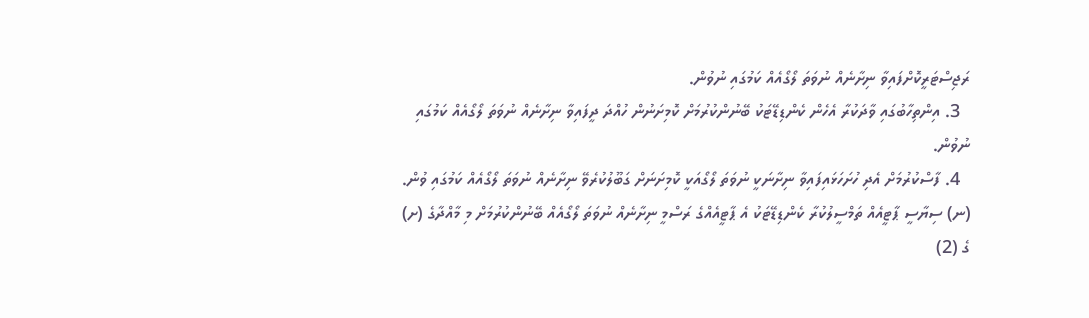ރަޖިސްޓަރީކޮށްފައިވާ ނިށާނެއް ނުވަތަ ލޯގޯއެއް ކަމުގައި ނުވުން.
  3. އިންތިހާބުގައި ވާދަކުރާ އެހެން ކެންޑިޑޭޓަކު ބޭނުންކުރުމަށް ކޮމިށަނުން ހުއްދަ ދީފައިވާ ނިށާނެއް ނުވަތަ ލޯގޯއެއް ކަމުގައި ނުވުން.
  4. ފާސްކުރުމަށް އެދި ހުށަހަޅައިފައިވާ ނިށާނަކީ ނުވަތަ ލޯގޯއަކީ ކޮމިށަނަށް ގަބޫލުކުރެވޭ ނިށާނެއް ނުވަތަ ލޯގޯއެއް ކަމުގައި ވުން.
(ނ) ސިޔާސީ ޕާޓީއެއް ތަމްސީލުކުރާ ކެންޑިޑޭޓަކު އެ ޕާޓީއެއްގެ ރަސްމީ ނިށާނެއް ނުވަތަ ލޯގޯއެއް ބޭނުންކުރުމަށް މި މާއްދާގެ (ށ) ގެ (2)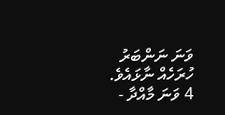ވަނަ ނަންބަރު ހުރަހެއް ނާޅައެވެ.
4 ވަނަ މާއްދާ -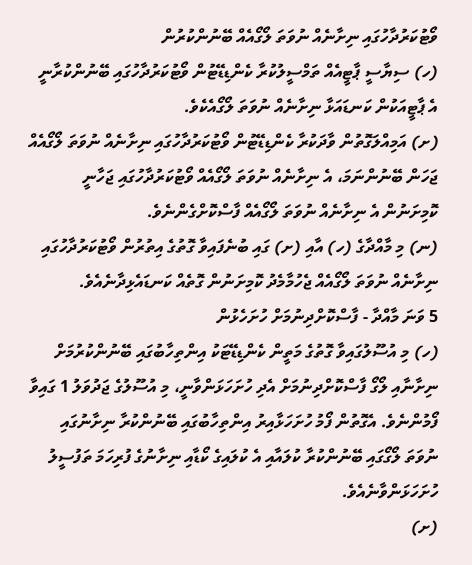ވޯޓުކަރުދާހުގައި ނިށާނެއް ނުވަތަ ލޯގޯއެއް ބޭނުންކުރުން
(ހ) ސިޔާސީ ޕާޓީއެއް ތަމްސީލުކުރާ ކެންޑިޑޭޓުން ވޯޓުކަރުދާހުގައި ބޭނުންކުރާނީ އެ ޕާޓީއަކުން ކަނޑައަޅާ ނިށާނެއް ނުވަތަ ލޯގޯއެކެވެ.
(ށ) އަމިއްލަގޮތުން ވާދަކުރާ ކެންޑިޑޭޓުން ވޯޓުކަރުދާހުގައި ނިށާނެއް ނުވަތަ ލޯގޯއެއް ޖަހަން ބޭނުންނަމަ، އެ ނިށާނެއް ނުވަތަ ލޯގޯއެއް ވޯޓުކަރުދާހުގައި ޖަހާނީ ކޮމިށަނުން އެ ނިށާނެއް ނުވަތަ ލޯގޯއެއް ފާސްކޮށްގެންނެވެ.
(ނ) މި މާއްދާގެ (ހ) އާއި (ށ) ގައި ބުނެފައިވާ ގޮތުގެ އިތުރުން ވޯޓުކަރުދާހުގައި ނިށާނެއް ނުވަތަ ލޯގޯއެއް ޖެހުމާމެދު ކޮމިށަނުން ގޮތެއް ކަނޑައެޅިދާނެއެވެ.
5 ވަނަ މާއްދާ - ފާސްކޮށްދިނުމަށް ހުށަހެޅުން
(ހ) މި އުސޫލުގައިވާ ގޮތުގެ މަތީން ކެންޑިޑޭޓަކު އިންތިހާބުގައި ބޭނުންކުރުމަށް ނިށާނާއި ލޯގޯ ފާސްކޮށްދިނުމަށް އެދި ހުށަހަޅަންވާނީ، މި އުސޫލުގެ ޖަދުވަލު 1 ގައިވާ ފޯމުންނެވެ. އެގޮތުން ފޯމު ހުށަހަޅާއިރު އިންތިހާބުގައި ބޭނުންކުރާ ނިށާނުގައި ނުވަތަ ލޯގޯގައި ބޭނުންކުރާ ކުލައާއި އެ ކުލައިގެ ކޯޑާއި ނިށާނުގެ ފުރިހަމަ ތަފުސީލު ހުށަހަޅަންވާނެއެވެ.
(ށ)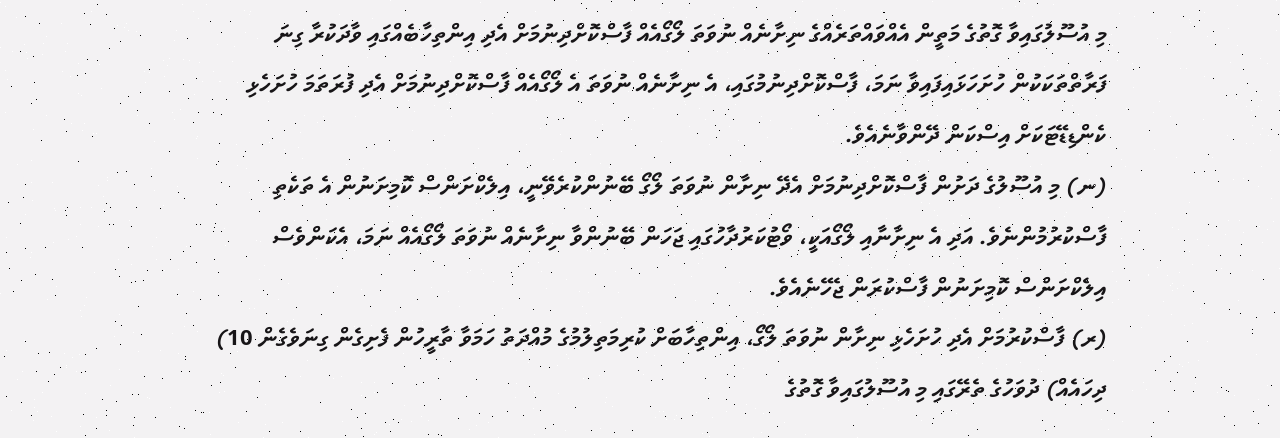މި އުސޫލުގައިވާ ގޮތުގެ މަތީން އެއްވައްތަރެއްގެ ނިށާނެއް ނުވަތަ ލޯގޯއެއް ފާސްކޮށްދިނުމަށް އެދި އިންތިހާބެއްގައި ވާދަކުރާ ގިނަ ފަރާތްތަކަކުން ހުށަހަޅައިފައިވާ ނަމަ، ފާސްކޮށްދިނުމުގައި، އެ ނިށާނެއް ނުވަތަ އެ ލޯގޯއެއް ފާސްކޮށްދިނުމަށް އެދި ފުރަތަމަ ހުށަހެޅި ކެންޑިޑޭޓަކަށް އިސްކަން ދޭންވާނެއެވެ.
(ނ) މި އުސޫލުގެ ދަށުން ފާސްކޮށްދިނުމަށް އެދޭ ނިށާން ނުވަތަ ލޯގޯ ބޭނުންކުރެވޭނީ، އިލެކްށަންސް ކޮމިށަނުން އެ ތަކެތި ފާސްކުރުމުންނެވެ. އަދި އެ ނިށާނާއި ލޯގޯއަކީ، ވޯޓުކަރުދާހުގައި ޖަހަން ބޭނުންވާ ނިށާނެއް ނުވަތަ ލޯގޯއެއް ނަމަ، އެކަންވެސް އިލެކްށަންސް ކޮމިށަނުން ފާސްކުރަން ޖެހޭނެއެވެ.
(ރ) ފާސްކުރުމަށް އެދި ހުށަހެޅި ނިށާން ނުވަތަ ލޯގޯ، އިންތިހާބަށް ކުރިމަތިލުމުގެ މުއްދަތު ހަމަވާ ތާރީހުން ފެށިގެން ގިނަވެގެން 10) ދިހައެއް) ދުވަހުގެ ތެރޭގައި މި އުސޫލުގައިވާ ގޮތުގެ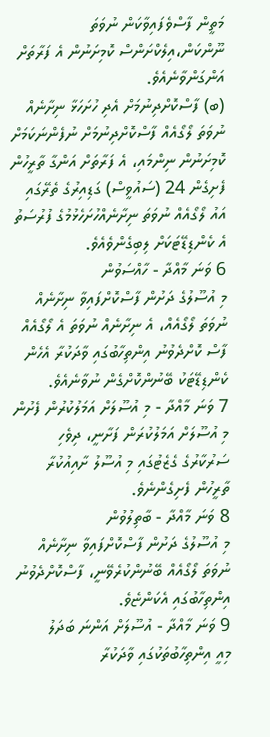މަތީން ފާސްވެފައިވާކަން ނުވަތަ ނޫންކަން،އިލެކްށަންސް ކޮމިށަނުން އެ ފަރާތަށް އަންގަންވާނެއެވެ.
(ބ) ފާސްކޮށްދިނުމަށް އެދި ހުށަހަޅާ ނިށާނެއް ނުވަތަ ލޯގޯއެއް ފާސްކޮށްދިނުމަށް ނުފެންނަކަމަށް ކޮމިށަނުން ނިންމައި، އެ ފަރާތަށް އަންގާ ތާރީހުން ފެށިގެން 24 (ސައުވީސް) ގަޑިއިރުގެ ތެރޭގައި އައު ލޯގޯއެއް ނުވަތަ ނިށާނެއްހުށަހެޅުމުގެ ފުރުސަތު އެ ކެންޑިޑޭޓަކަށް ލިބިގެންވެއެވެ.
6 ވަނަ މާއްދާ - ހާއްސަވުން
މި އުސޫލުގެ ދަށުން ފާސްކޮށްފައިވާ ނިށާނެއް ނުވަތަ ލޯގޯއެއް، އެ ނިށާނެއް ނުވަތަ އެ ލޯގޯއެއް ފާސް ކޮށްދެވުނު އިންތިހާބުގައި ވާދަކުރާ އެހެން ކެންޑިޑޭޓަކު ބޭނުންކޮށްގެން ނުވާނެއެވެ.
7 ވަނަ މާއްދާ - މި އުސޫލަށް އަމަލުކުރުން ފެށުން
މި އުސޫލަށް އަމަލުކުރަން ފަށާނީ، ދިވެހި ސަރުކާރުގެ ގެޒެޓުގައި މި އުސޫލު ށާއިއުކުރާ ތާރީހުން ފެށިގެންނެވެ.
8 ވަނަ މާއްދާ - ބާތިލުވުން
މި އުސޫލުގެ ދަށުން ފާސްކޮށްފައިވާ ނިށާނެއް ނުވަތަ ލޯގޯއެއް ބޭނުންކުރެވޭނީ، ފާސްކޮށްދެވުނު އިންތިހާބުގައި އެކަންޏެވެ.
9 ވަނަ މާއްދާ - އުސޫލަށް އަންނަ ބަދަލު
މިއީ އިންތިހާބުތަކުގައި ވާދަކުރާ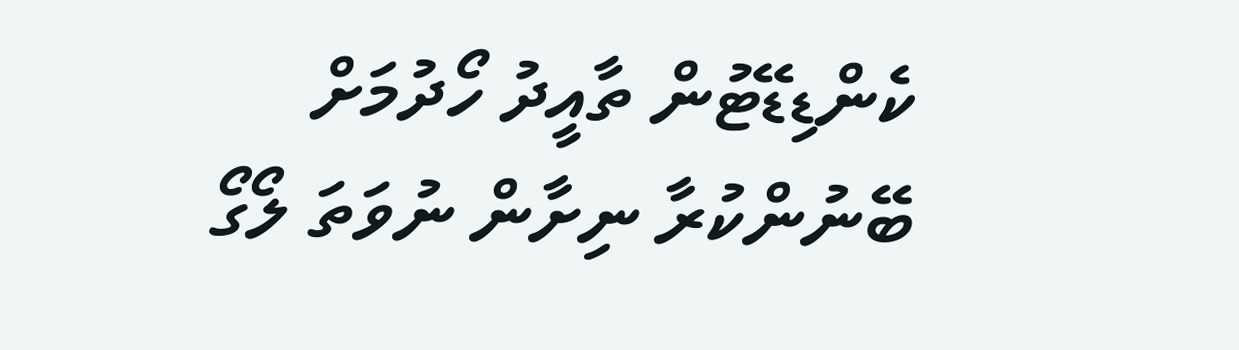ކެންޑިޑޭޓުން ތާއީދު ހޯދުމަށް ބޭނުންކުރާ ނިށާން ނުވަތަ ލޯގޯ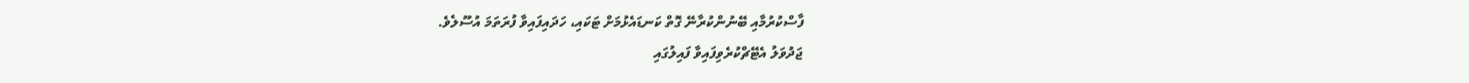ފާސްކުރުމާއި ބޭނުންކުރާނޭ ގޮތް ކަނޑައެޅުމަށް ޓަކައި، ހަދައިފައިވާ ފުރަތަމަ އުސޫލެވެ.
ޖަދުވަލު އެޓޭޗްކުރެވިފައިވާ ފައިލުގައި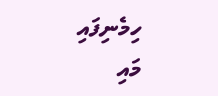ހިމެނިފައި
މައި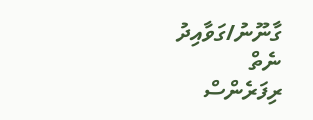ގާނޫނު/ގަވާއިދު
ނެތް
ރިފަރެންސް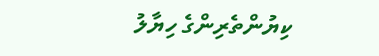ކިޔުންތެރިންގެ ހިޔާލު